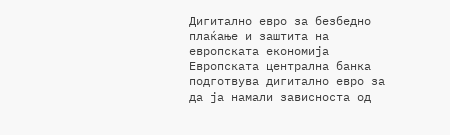Дигитално евро за безбедно плаќање и заштита на европската економија
Европската централна банка подготвува дигитално евро за да ја намали зависноста од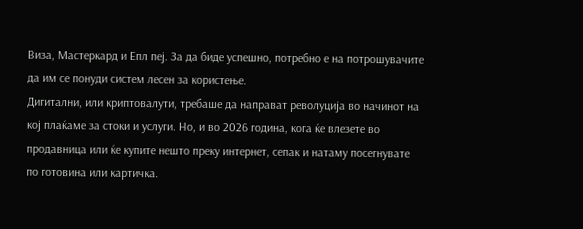Виза, Мастеркард и Епл пеј. За да биде успешно, потребно е на потрошувачите да им се понуди систем лесен за користење.
Дигитални, или криптовалути, требаше да направат револуција во начинот на кој плаќаме за стоки и услуги. Но, и во 2026 година, кога ќе влезете во продавница или ќе купите нешто преку интернет, сепак и натаму посегнувате по готовина или картичка.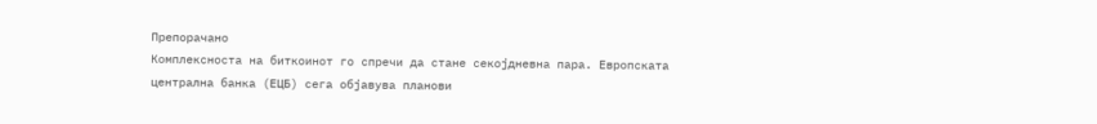Препорачано
Комплексноста на биткоинот го спречи да стане секојдневна пара. Европската централна банка (ЕЦБ) сега објавува планови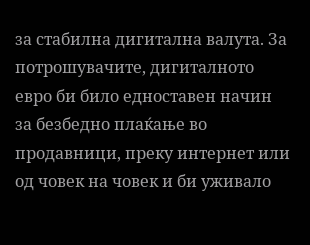за стабилна дигитална валута. За потрошувачите, дигиталното евро би било едноставен начин за безбедно плаќање во продавници, преку интернет или од човек на човек и би уживало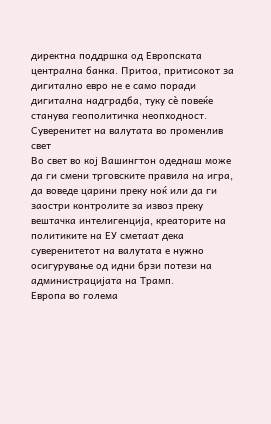директна поддршка од Европската централна банка. Притоа, притисокот за дигитално евро не е само поради дигитална надградба, туку сè повеќе станува геополитичка неопходност.
Суверенитет на валутата во променлив свет
Во свет во кој Вашингтон одеднаш може да ги смени трговските правила на игра, да воведе царини преку ноќ или да ги заостри контролите за извоз преку вештачка интелигенција, креаторите на политиките на ЕУ сметаат дека суверенитетот на валутата е нужно осигурување од идни брзи потези на администрацијата на Трамп.
Европа во голема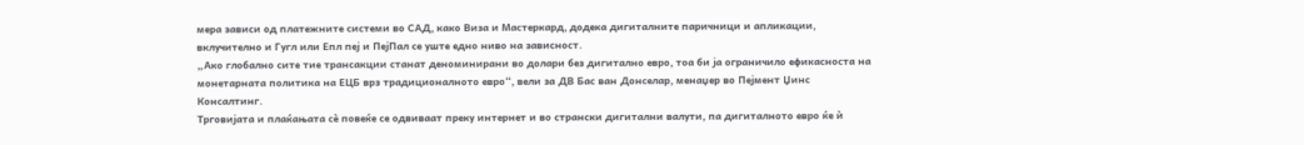мера зависи од платежните системи во САД, како Виза и Мастеркард, додека дигиталните паричници и апликации, вклучително и Гугл или Епл пеј и ПејПал се уште едно ниво на зависност.
„Ако глобално сите тие трансакции станат деноминирани во долари без дигитално евро, тоа би ја ограничило ефикасноста на монетарната политика на ЕЦБ врз традиционалното евро“, вели за ДВ Бас ван Донселар, менаџер во Пејмент Џинс Консалтинг.
Трговијата и плаќањата сè повеќе се одвиваат преку интернет и во странски дигитални валути, па дигиталното евро ќе ѝ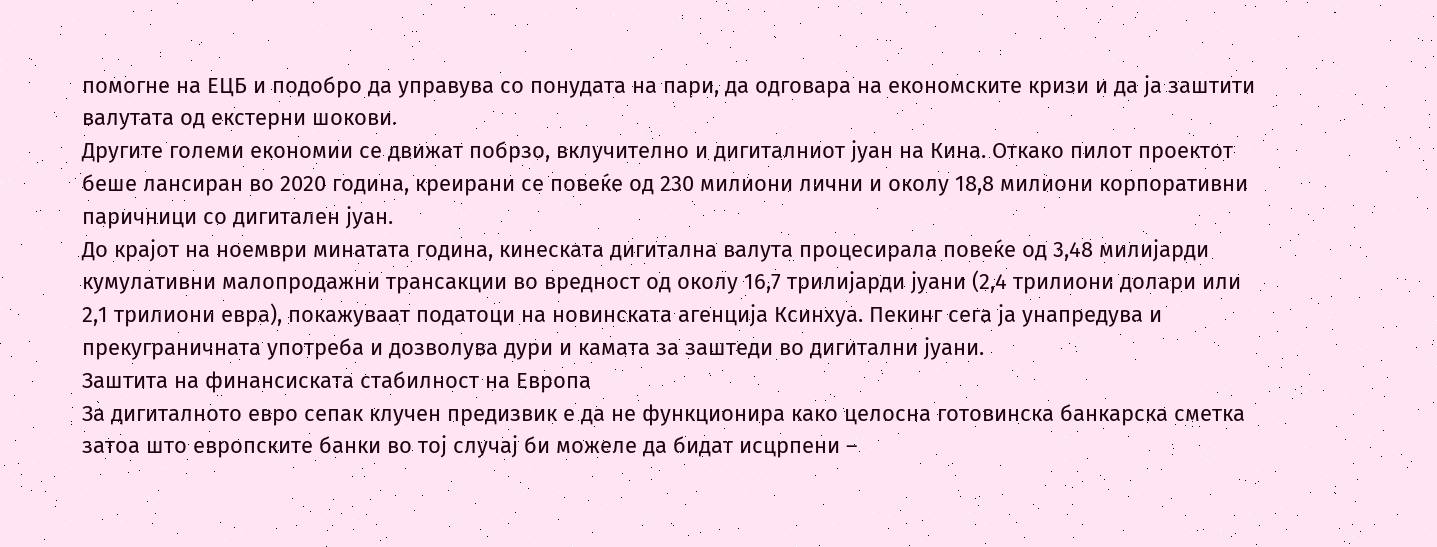помогне на ЕЦБ и подобро да управува со понудата на пари, да одговара на економските кризи и да ја заштити валутата од екстерни шокови.
Другите големи економии се движат побрзо, вклучително и дигиталниот јуан на Кина. Откако пилот проектот беше лансиран во 2020 година, креирани се повеќе од 230 милиони лични и околу 18,8 милиони корпоративни паричници со дигитален јуан.
До крајот на ноември минатата година, кинеската дигитална валута процесирала повеќе од 3,48 милијарди кумулативни малопродажни трансакции во вредност од околу 16,7 трилијарди јуани (2,4 трилиони долари или 2,1 трилиони евра), покажуваат податоци на новинската агенција Ксинхуа. Пекинг сега ја унапредува и прекуграничната употреба и дозволува дури и камата за заштеди во дигитални јуани.
Заштита на финансиската стабилност на Европа
За дигиталното евро сепак клучен предизвик е да не функционира како целосна готовинска банкарска сметка затоа што европските банки во тој случај би можеле да бидат исцрпени –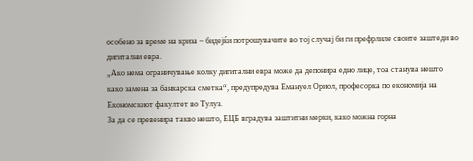особено за време на криза – бидејќи потрошувачите во тој случај би ги префрлиле своите заштеди во дигитални евра.
„Ако нема ограничување колку дигитални евра може да депонира едно лице, тоа станува нешто како замена за банкарска сметка“, предупредува Емануел Ориол, професорка по економија на Економскиот факултет во Тулуз.
За да се превенира такво нешто, ЕЦБ вградува заштитни мерки, како можна горна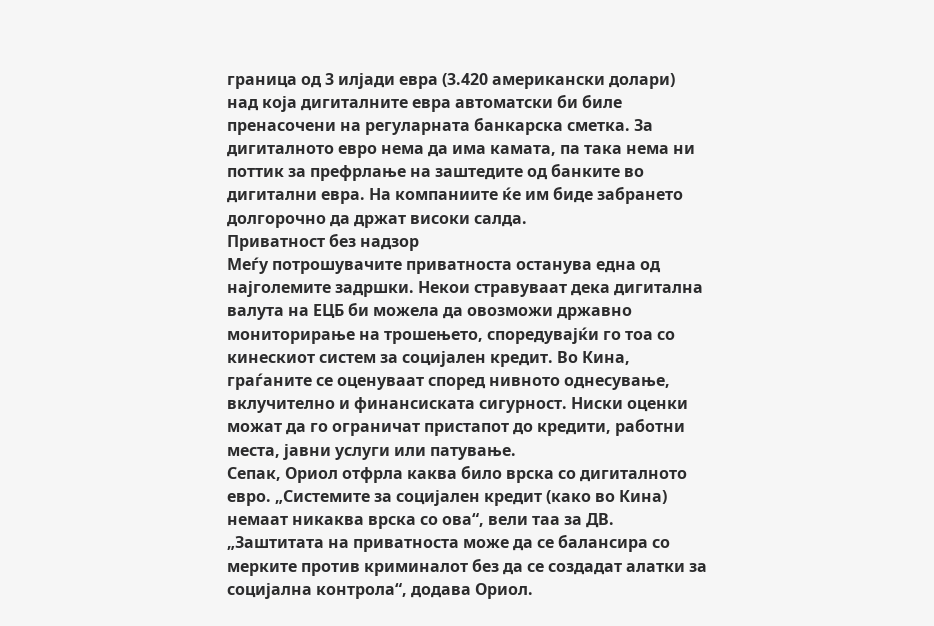граница од 3 илјади евра (3.420 американски долари) над која дигиталните евра автоматски би биле пренасочени на регуларната банкарска сметка. За дигиталното евро нема да има камата, па така нема ни поттик за префрлање на заштедите од банките во дигитални евра. На компаниите ќе им биде забрането долгорочно да држат високи салда.
Приватност без надзор
Меѓу потрошувачите приватноста останува една од најголемите задршки. Некои стравуваат дека дигитална валута на ЕЦБ би можела да овозможи државно мониторирање на трошењето, споредувајќи го тоа со кинескиот систем за социјален кредит. Во Кина, граѓаните се оценуваат според нивното однесување, вклучително и финансиската сигурност. Ниски оценки можат да го ограничат пристапот до кредити, работни места, јавни услуги или патување.
Сепак, Ориол отфрла каква било врска со дигиталното евро. „Системите за социјален кредит (како во Кина) немаат никаква врска со ова“, вели таа за ДВ. „Заштитата на приватноста може да се балансира со мерките против криминалот без да се создадат алатки за социјална контрола“, додава Ориол.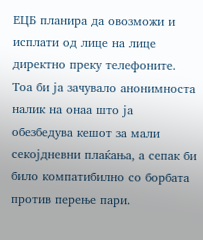ЕЦБ планира да овозможи и исплати од лице на лице директно преку телефоните. Тоа би ја зачувало анонимноста налик на онаа што ја обезбедува кешот за мали секојдневни плаќања, а сепак би било компатибилно со борбата против перење пари.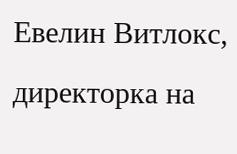Евелин Витлокс, директорка на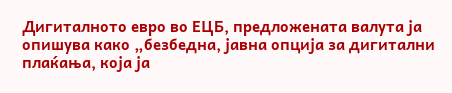Дигиталното евро во ЕЦБ, предложената валута ја опишува како „безбедна, јавна опција за дигитални плаќања, која ја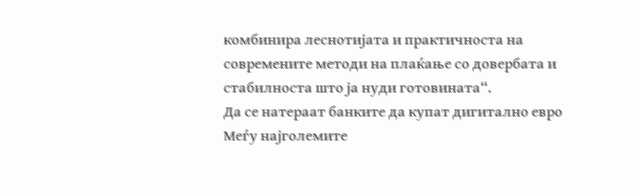комбинира леснотијата и практичноста на современите методи на плаќање со довербата и стабилноста што ја нуди готовината“.
Да се натераат банките да купат дигитално евро
Меѓу најголемите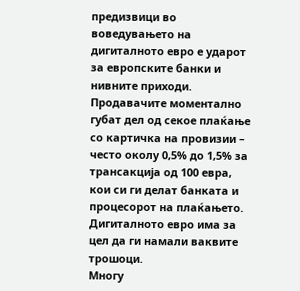предизвици во воведувањето на дигиталното евро е ударот за европските банки и нивните приходи. Продавачите моментално губат дел од секое плаќање со картичка на провизии – често околу 0,5% до 1,5% за трансакција од 100 евра, кои си ги делат банката и процесорот на плаќањето. Дигиталното евро има за цел да ги намали ваквите трошоци.
Многу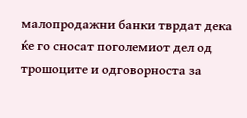малопродажни банки тврдат дека ќе го сносат поголемиот дел од трошоците и одговорноста за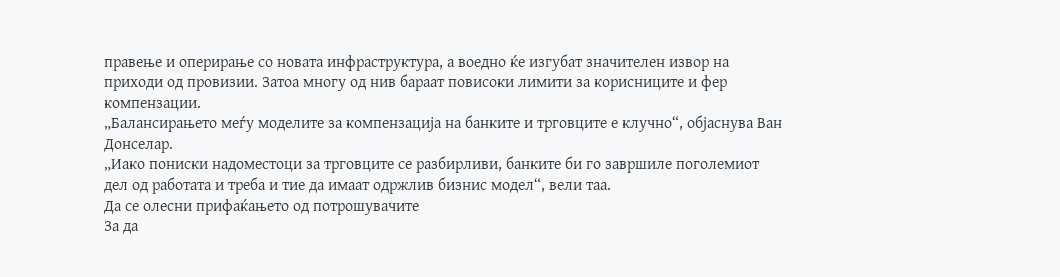правење и оперирање со новата инфраструктура, а воедно ќе изгубат значителен извор на приходи од провизии. Затоа многу од нив бараат повисоки лимити за корисниците и фер компензации.
„Балансирањето меѓу моделите за компензација на банките и трговците е клучно“, објаснува Ван Донселар.
„Иако пониски надоместоци за трговците се разбирливи, банките би го завршиле поголемиот дел од работата и треба и тие да имаат одржлив бизнис модел“, вели таа.
Да се олесни прифаќањето од потрошувачите
За да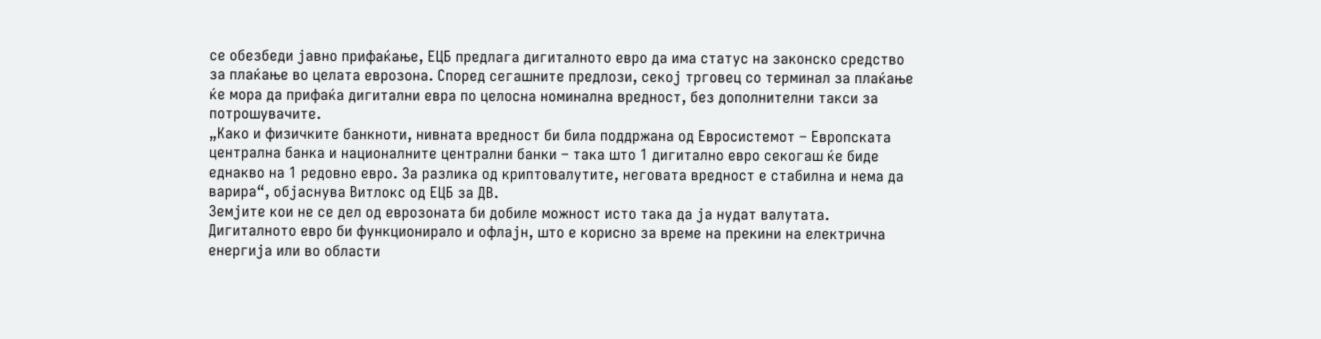се обезбеди јавно прифаќање, ЕЦБ предлага дигиталното евро да има статус на законско средство за плаќање во целата еврозона. Според сегашните предлози, секој трговец со терминал за плаќање ќе мора да прифаќа дигитални евра по целосна номинална вредност, без дополнителни такси за потрошувачите.
„Како и физичките банкноти, нивната вредност би била поддржана од Евросистемот – Европската централна банка и националните централни банки – така што 1 дигитално евро секогаш ќе биде еднакво на 1 редовно евро. За разлика од криптовалутите, неговата вредност е стабилна и нема да варира“, објаснува Витлокс од ЕЦБ за ДВ.
Земјите кои не се дел од еврозоната би добиле можност исто така да ја нудат валутата. Дигиталното евро би функционирало и офлајн, што е корисно за време на прекини на електрична енергија или во области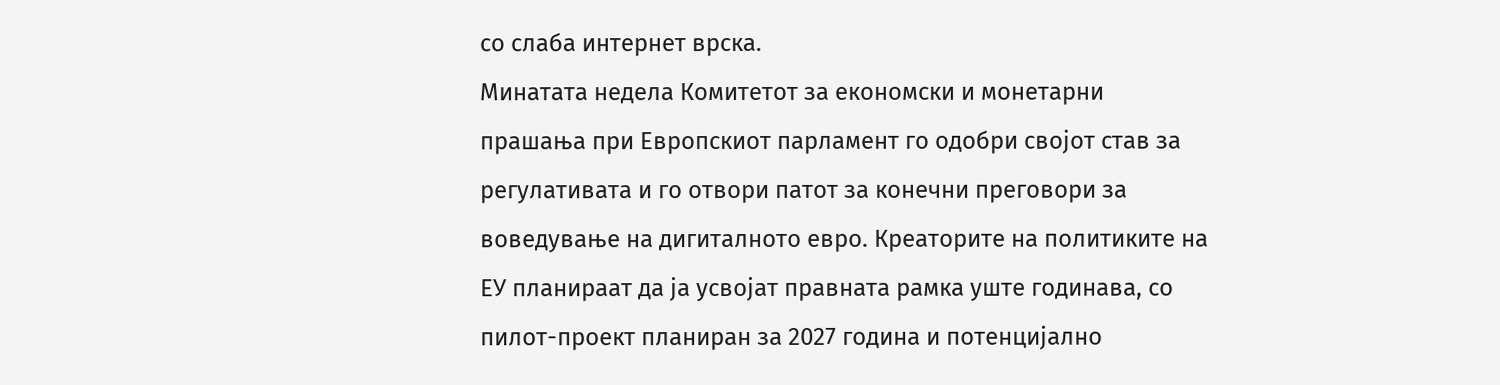со слаба интернет врска.
Минатата недела Комитетот за економски и монетарни прашања при Европскиот парламент го одобри својот став за регулативата и го отвори патот за конечни преговори за воведување на дигиталното евро. Креаторите на политиките на ЕУ планираат да ја усвојат правната рамка уште годинава, со пилот-проект планиран за 2027 година и потенцијално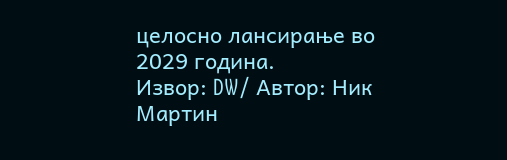целосно лансирање во 2029 година.
Извор: DW/ Автор: Ник Мартин